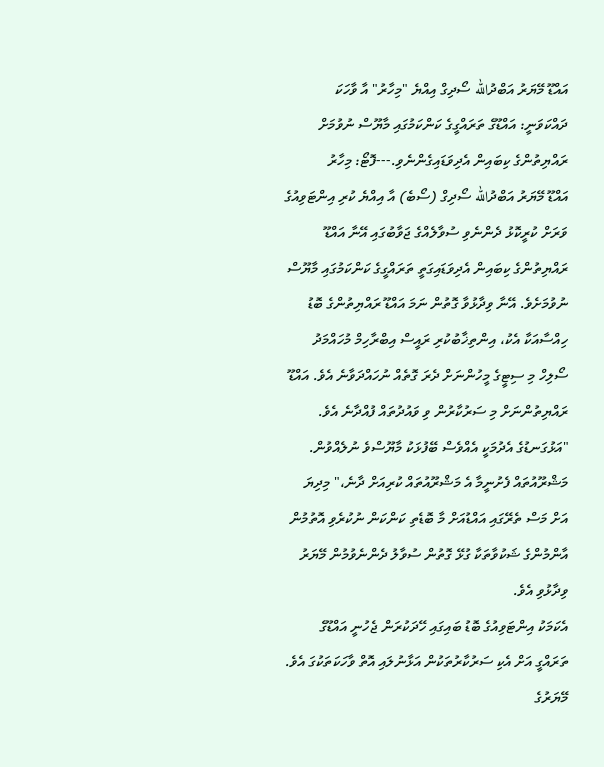އައްޑޫ މޭޔަރު އަބްދުالله ސޯދިގް އިއްޔެ "މިހާރު" އާ ވާހަކަ ދައްކަވަނީ: އައްޑޫގެ ތަރައްގީގެ ކަންކަމުގައި މާޔޫސް ނުވުމަށް ރައްޔިތުންގެ ކިބައިން އެދިވަޑައިގެންނެވި.---ފޮޓޯ: މިހާރު
އައްޑޫ މޭޔަރު އަބްދުالله ސޯދިގް (ސޯބެ) އާ އިއްޔެ ކުރި އިންޓަވިއުގެ ވަރަށް ކުރީކޮޅު ދެންނެވި ސުވާލެއްގެ ޖަވާބުގައި އޭނާ އައްޑޫ ރައްޔިތުންގެ ކިބައިން އެދިވަޑައިގަތީ ތަރައްގީގެ ކަންކަމުގައި މާޔޫސް ނުވުމަށެވެ. އޭނާ ވިދާޅުވާ ގޮތުން ނަމަ އައްޑޫ ރައްޔިތުންގެ ބޮޑު ހިއްސާއަކާ އެކު، އިންތިޚާބުކުރި ރައީސް އިބްރާހިމް މުހައްމަދު ސޯލިހް މި ސިޓީގެ މީހުންނަށް ދެރަ ގޮތެއް ނުހައްދަވާނެ އެވެ. އައްޑޫ ރައްޔިތުންނަށް މި ސަރުކާރުން ވި ވައުދުތައް ފުއްދާނެ އެވެ.
"އަޅުގަނޑުގެ އެދުމަކީ އެއްވެސް ބޭފުޅަކު މާޔޫސްވެ ނުލެއްވުން. މަޝްރޫއުތައް ފެށުނީމާ އެ މަޝްރޫއުތައް ކުރިއަށް ދާނެ،" މިދިޔަ އަށް މަސް ތެރޭގައި އައްޑުއަށް މާ ބޮޑެތި ކަންކަން ނުކުރެވި އޮތުމުން އާންމުންގެ ޝަކުވާތަކާ ގުޅޭ ގޮތުން ސުވާލު ދެންނެވުމުން މޭޔަރު ވިދާޅުވި އެވެ.
އެކަމަކު އިންޓަވިއުގެ ބޮޑު ބައިގައި ހޭދަކުރަން ޖެހުނީ އައްޑޫގެ ތަރައްގީ އަށް އެކި ސަރުކާރުތަކުން އަޅާނުލައި އޮތް ވާހަކަތަކުގަ އެވެ. މޭޔަރުގެ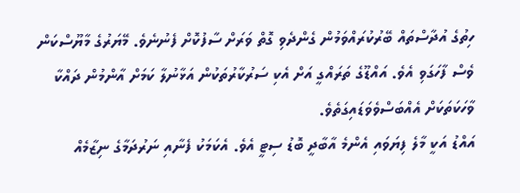ހިތުގެ އުދާސްތައް ބޭރުކުރައްވަމުން ގެންދެވި ގޮތް ވަރަށް ސާފުކޮށް ފެނުނެވެ. މޭޔަރުގެ މާޔޫސްކަން ވެސް ފާހަގަވި އެވެ. އައްޑޫގެ ތަރައްގީ އަށް އެކި ސަރުކާރުތަކުން އަޅާނުލާ ކަމަށް އާންމުން ދައްކާ ވާހަކަތަކަށް އެއްބަސްވެވަޑައިގަތެވެ.
އައްޑު އަކީ މާލެ ފިޔަވައި އެންމެ އާބާދީ ބޮޑު ސިޓީ އެވެ. އެކަމަކު ފެނާއި ނަރުދަމާގެ ނިޒާމެއް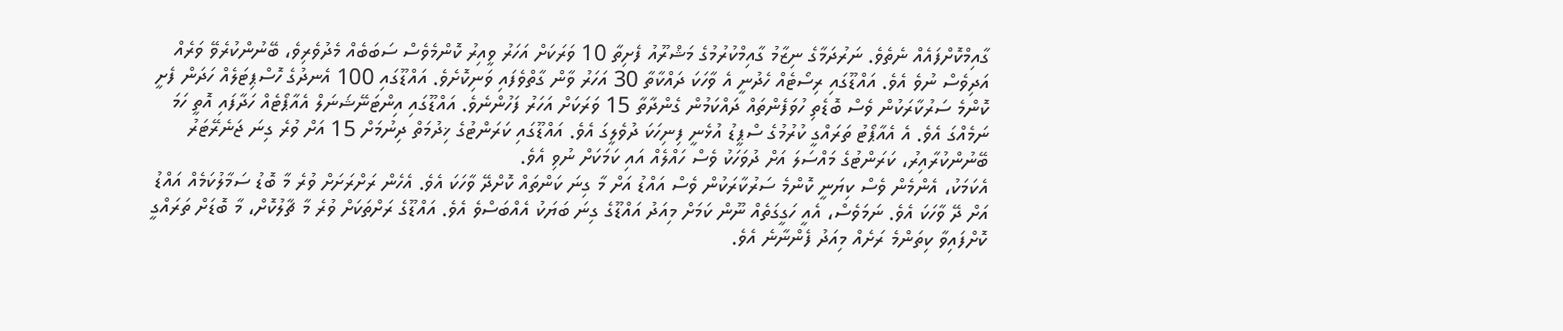ގާއިމްކޮށްފައެއް ނެތެވެ. ނަރުދަމާގެ ނިޒާމު ގާއިމްކުރުމުގެ މަޝްރޫއު ފެށިތާ 10 ވަރަކަށް އަހަރު ވީއިރު ކޮންމެވެސް ސަބަބެއް މެދުވެރިވެ، ބޭނުންކުރެވޭ ވަރެއް އަދިވެސް ނުވެ އެވެ. އައްޑޫގައި ރިސޯޓެއް ހެދުނީ އެ ވާހަކަ ދައްކާތާ 30 އަހަރު ވާން ގާތްވެފައި ވަނިކޮށެވެ. އައްޑޫގައި 100 އެނދުގެ ހޮސްޕިޓަލެއް ހަދަން ފެށީ ކޮންމެ ސަރުކާރަކުން ވެސް ބޮޑެތި ހުވަފެންތައް ދައްކަމުން ގެންދާތާ 15 ވަރަކަށް އަހަރު ފަހުންނެވެ. އައްޑޫގައި އިންޓަނޭޝަނަލް އެއާޕޯޓެއް ހަދާފައި އޮތީ ހަމަ ނަމެއްގަ އެވެ. އެ އެއާޕޯޓު ތަރައްގީ ކުރުމުގެ ސްޕީޑު އުޅެނީ ފިނިހަކަ ދުވެލީގަ އެވެ. އައްޑޫގައި ކަރަންޓުގެ ޚިދުމަތް ދިނުމަށް 15 އަށް ވުރެ ގިނަ ޖަނެރޭޓަރު ބޭނުންކުރާއިރު، ކަރަންޓުގެ މައްސަލަ އަށް ދުވަހަކު ވެސް ހައްލެއް އައި ކަމަކަށް ނުވި އެވެ.
އެކަމަކު، އެންމެން ވެސް ކިޔަނީ ކޮންމެ ސަރުކާރަކުން ވެސް އައްޑު އަށް މާ ގިނަ ކަންތައް ކޮށްދޭ ވާހަކަ އެވެ. އެހެން ރަށްރަށަށް ވުރެ މާ ބޮޑު ސަމާލުކަމެއް އައްޑު އަށް ދޭ ވާހަކަ އެވެ. ނަމަވެސް، އެއީ ހަގީގަތެއް ނޫން ކަމަށް މިއަދު އައްޑޫގެ ގިނަ ބަޔަކު އެއްބަސްވެ އެވެ. އައްޑޫގެ ރަށްތަކަށް ވުރެ މާ ޗާލުކޮށް، މާ ބޮޑަށް ތަރައްގީ ކޮށްފައިވާ ކިތަންމެ ރަށެއް މިއަދު ފެންނާނެ އެވެ.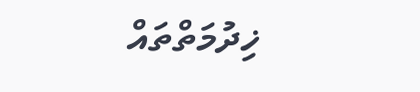ޚިދުމަތްތައް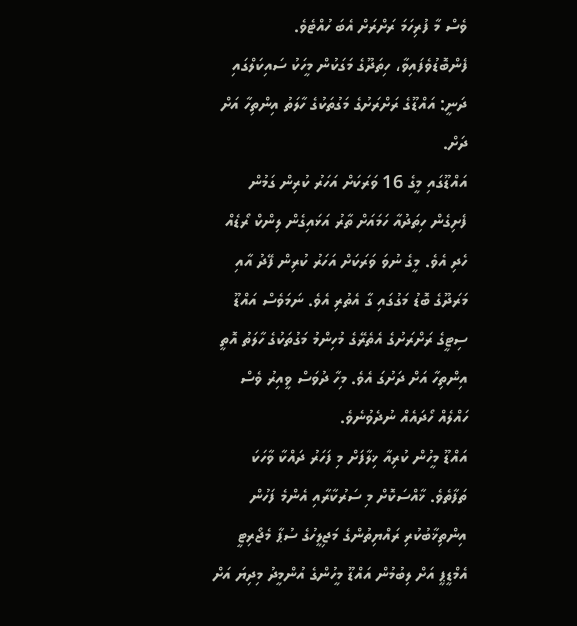ވެސް މާ ފުރިހަމަ ރަށްރަށް އެބަ ހުއްޓެވެ.
ފެންބޮޑުވެފައިވާ، ހިތަދޫގެ މަގަކުން މީހަކު ސައިކަލްގައި ދަނީ: އައްޑޫގެ ރަށްރަށުގެ މަގުތަކުގެ ހާލަތު އިންތިހާ އަށް ދަށް.
އައްޑޫގައި މީގެ 16 ވަރަކަށް އަހަރު ކުރިން ގަމުން ފެށިގެން ހިތަދުއާ ހަމައަށް ތާރު އަޅައިގެން ލިންކް ރޯޑެއް ހެދި އެވެ. މީގެ ނުވަ ވަރަކަށް އަހަރު ކުރިން ފޭދު އާއި މަރަދޫގެ ބޮޑު މަގުގައި ގާ އެތުރި އެވެ. ނަމަވެސް އައްޑޫ ސިޓީގެ ރަށްރަށުގެ އެތެރޭގެ މުހިންމު މަގުތަކުގެ ހާލަތު އޮތީ އިންތިހާ އަށް ދަށުގަ އެވެ. މިހާ ދުވަސް ވީއިރު ވެސް ހައްލެއް ހޯދައެއް ނުދެވުނެވެ.
އައްޑޫ މީހުން ކުރިއާ ޚިލާފަށް މި ފަހަރު ދައްކާ ވާހަކަ ތަފާތެވެ. ޚާއްސަކޮށް މި ސަރުކާރާއި އެންމެ ފަހުން އިންތިޚާބުކުރި ރައްޔިތުންގެ މަޖިލީހުގެ ސުޕާ މެޖޯރިޓީ އެމްޑީޕީ އަށް ލިބުމުން އައްޑޫ މީހުންގެ އުންމީދު މިދިޔަ އަށް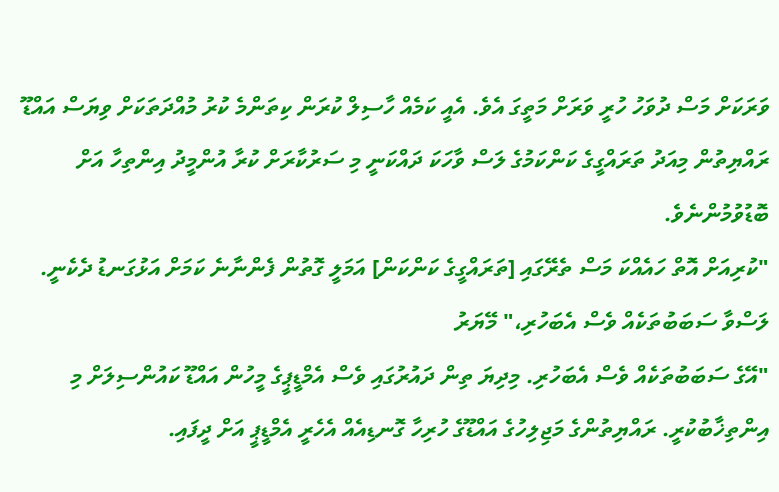ވަރަކަށް މަސް ދުވަހު ހުރީ ވަރަށް މަތީގަ އެވެ. އެއީ ކަމެއް ހާސިލް ކުރަން ކިތަންމެ ކުރު މުއްދަތަކަށް ވިޔަސް އައްޑޫ ރައްޔިތުން މިއަދު ތަރައްގީގެ ކަންކަމުގެ ލަސް ވާހަކަ ދައްކަނީ މި ސަރުކާރަށް ކުރާ އުންމީދު އިންތިހާ އަށް ބޮޑުވުމުންނެވެ.
"ކުރިއަށް އޮތް ހައެއްކަ މަސް ތެރޭގައި [ތަރައްގީގެ ކަންކަން] އަމަލީ ގޮތުން ފެންނާނެ ކަމަށް އަޅުގަނޑު ދެކެނީ. ލަސްވާ ސަބަބުތަކެއް ވެސް އެބަހުރި،" މޭޔަރު
"އޭގެ ސަބަބުތަކެއް ވެސް އެބަހުރި. މިދިޔަ ތިން ދައުރުގައި ވެސް އެމްޑީޕީގެ މީހުން އައްޑޫ ކައުންސިލަށް މި އިންތިޚާބުކުރީ. ރައްޔިތުންގެ މަޖިލިހުގެ އައްޑޫގެ ހުރިހާ ގޮނޑިއެއް އެހެރީ އެމްޑީޕީ އަށް ދީފައި.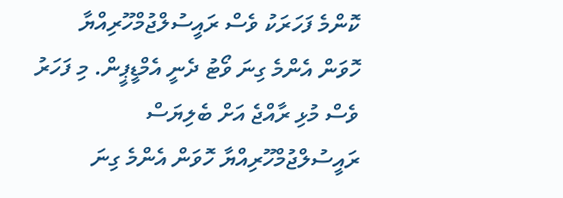ކޮންމެ ފަހަރަކު ވެސް ރައީސުލްޖުމްހޫރިއްޔާ ހޮވަން އެންމެ ގިނަ ވޯޓު ދެނީ އެމްޑީޕީން. މި ފަހަރު ވެސް މުޅި ރާއްޖެ އަށް ބެލިޔަސް ރައީސުލްޖުމްހޫރިއްޔާ ހޮވަން އެންމެ ގިނަ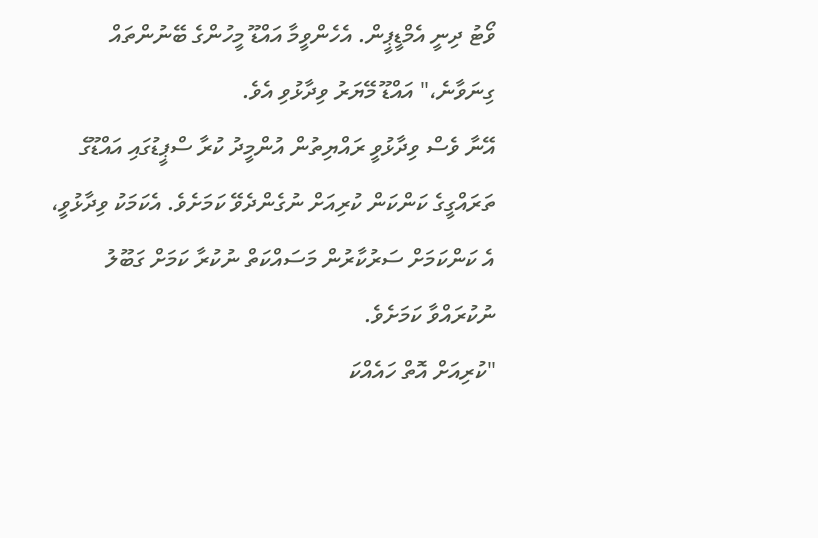ވޯޓު ދިނީ އެމްޑީޕީން. އެހެންވީމާ އައްޑޫ މީހުންގެ ބޭނުންތައް ގިނަވާނެ،" އައްޑޫ މޭޔަރު ވިދާޅުވި އެވެ.
އޭނާ ވެސް ވިދާޅުވީ ރައްޔިތުން އުންމީދު ކުރާ ސްޕީޑުގައި އައްޑޫގެ ތަރައްގީގެ ކަންކަން ކުރިއަށް ނުގެންދެވޭ ކަމަށެވެ. އެކަމަކު ވިދާޅުވީ، އެ ކަންކަމަށް ސަރުކާރުން މަސައްކަތް ނުކުރާ ކަމަށް ގަބޫލު ނުކުރައްވާ ކަމަށެވެ.
"ކުރިއަށް އޮތް ހައެއްކަ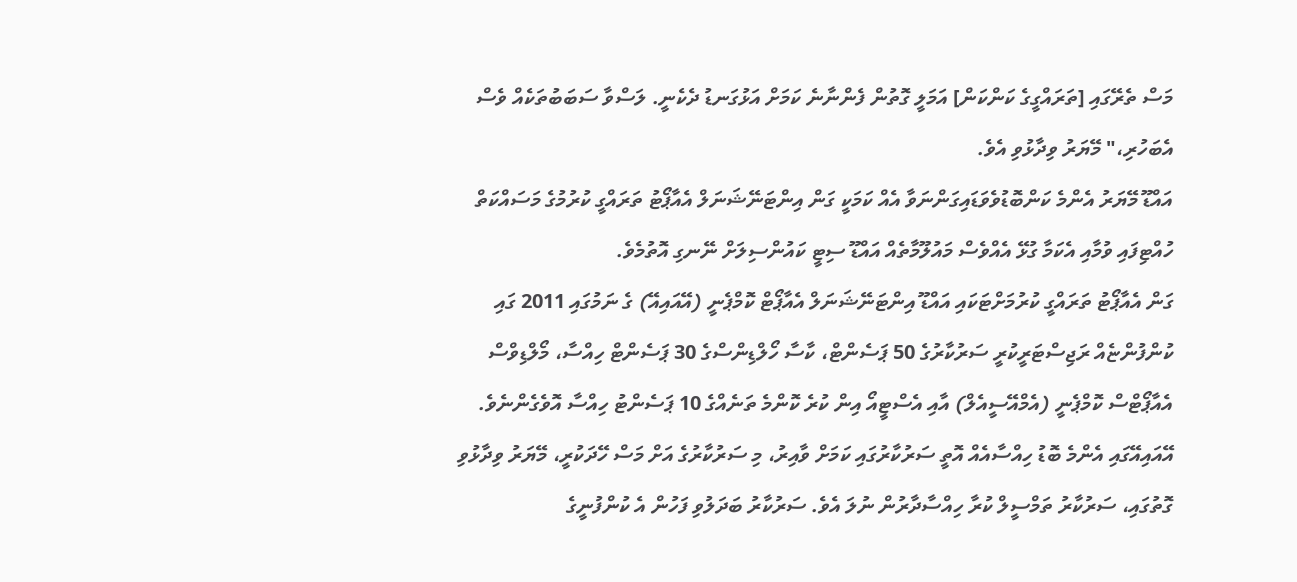މަސް ތެރޭގައި [ތަރައްގީގެ ކަންކަން] އަމަލީ ގޮތުން ފެންނާނެ ކަމަށް އަޅުގަނޑު ދެކެނީ. ލަސްވާ ސަބަބުތަކެއް ވެސް އެބަހުރި،" މޭޔަރު ވިދާޅުވި އެވެ.
އައްޑޫ މޭޔަރު އެންމެ ކަންބޮޑުވެވަޑައިގަންނަވާ އެއް ކަމަކީ ގަން އިންޓަނޭޝަނަލް އެއާޕޯޓު ތަރައްގީ ކުރުމުގެ މަސައްކަތް ހުއްޓިފައި ވުމާއި އެކަމާ ގުޅޭ އެއްވެސް މައުލޫމާތެއް އައްޑޫ ސިޓީ ކައުންސިލަށް ނޭނގި އޮތުމެވެ.
ގަން އެއާޕޯޓު ތަރައްގީ ކުރުމަށްޓަކައި އައްޑޫ އިންޓަނޭޝަނަލް އެއާޕޯޓް ކޮމްޕެނީ (އޭއައިއޭ) ގެ ނަމުގައި 2011 ގައި ކުންފުންޏެއް ރަޖިސްޓަރީކުރީ ސަރުކާރުގެ 50 ޕަސެންޓް، ކާސާ ހޯލްޑިންސްގެ 30 ޕަސެންޓް ހިއްސާ، މޯލްޑިވްސް އެއާޕޯޓްސް ކޮމްޕެނީ (އެމްއޭސީއެލް) އާއި އެސްޓީއޯ އިން ކުރެ ކޮންމެ ތަނެއްގެ 10 ޕަސެންޓު ހިއްސާ އޮވެގެންނެވެ. އޭއައިއޭގައި އެންމެ ބޮޑު ހިއްސާއެއް އޮތީ ސަރުކާރުގައި ކަމަށް ވާއިރު، މި ސަރުކާރުގެ އަށް މަސް ހޭދަކުރީ، މޭޔަރު ވިދާޅުވި ގޮތުގައި، ސަރުކާރު ތަމްސީލް ކުރާ ހިއްސާދާރުން ނުލަ އެވެ. ސަރުކާރު ބަދަލުވި ފަހުން އެ ކުންފުނީގެ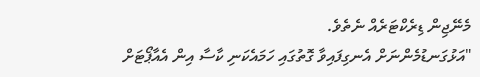މެނޭޖިން ޑިރެކްޓަރެއް ނެތެވެ.
"އަޅުގަނޑުމެންނަށް އެނގިފައިވާ ގޮތުގައި ހަމައެކަނި ކާސާ އިން އެއާޕޯޓަށް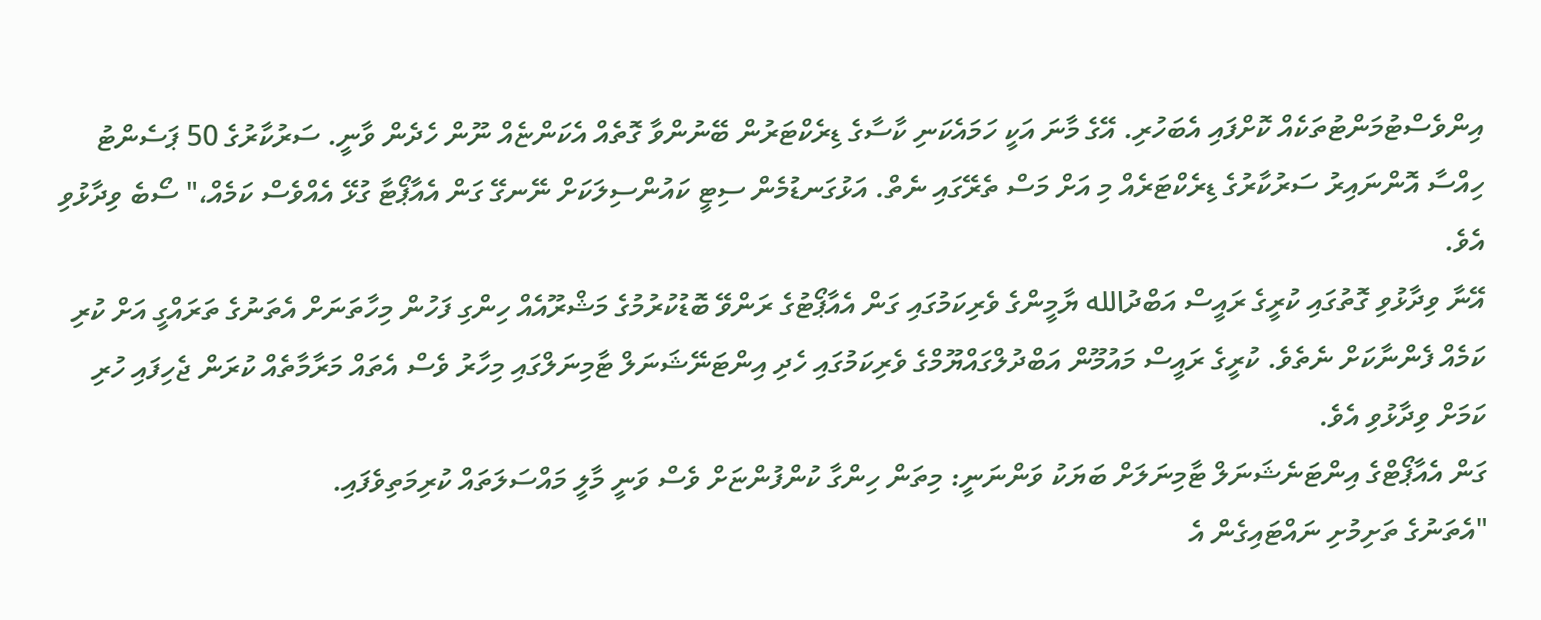އިންވެސްޓުމަންޓުތަކެއް ކޮށްފައި އެބަހުރި. އޭގެ މާނަ އަކީ ހަމައެކަނި ކާސާގެ ޑިރެކްޓަރުން ބޭނުންވާ ގޮތެއް އެކަންޏެއް ނޫން ހެދެން ވާނީ. ސަރުކާރުގެ 50 ޕަސެންޓު ހިއްސާ އޮންނައިރު ސަރުކާރުގެ ޑިރެކްޓަރެއް މި އަށް މަސް ތެރޭގައި ނެތް. އަޅުގަނޑުމެން ސިޓީ ކައުންސިލަކަށް ނޭނގޭ ގަން އެއާޕޯޓާ ގުޅޭ އެއްވެސް ކަމެއް،" ސޯބެ ވިދާޅުވި އެވެ.
އޭނާ ވިދާޅުވި ގޮތުގައި ކުރީގެ ރައީސް އަބްދުالله ޔާމީންގެ ވެރިކަމުގައި ގަން އެއާޕޯޓުގެ ރަންވޭ ބޮޑުކުރުމުގެ މަޝްރޫއެއް ހިންގި ފަހުން މިހާތަނަށް އެތަނުގެ ތަރައްގީ އަށް ކުރި ކަމެއް ފެންނާކަށް ނެތެވެ. ކުރީގެ ރައީސް މައުމޫން އަބްދުލްގައްޔޫމްގެ ވެރިކަމުގައި ހެދި އިންޓަނޭޝަނަލް ޓާމިނަލްގައި މިހާރު ވެސް އެތައް މަރާމާތެއް ކުރަން ޖެހިފައި ހުރި ކަމަށް ވިދާޅުވި އެވެ.
ގަން އެއާޕޯޓްގެ އިންޓަނެޝަނަލް ޓާމިނަލަށް ބަޔަކު ވަންނަނީ: މިތަން ހިންގާ ކުންފުންޏަށް ވެސް ވަނީ މާލީ މައްސަލަތައް ކުރިމަތިވެފައި.
"އެތަނުގެ ތަށިމުށި ނައްޓައިގެން އެ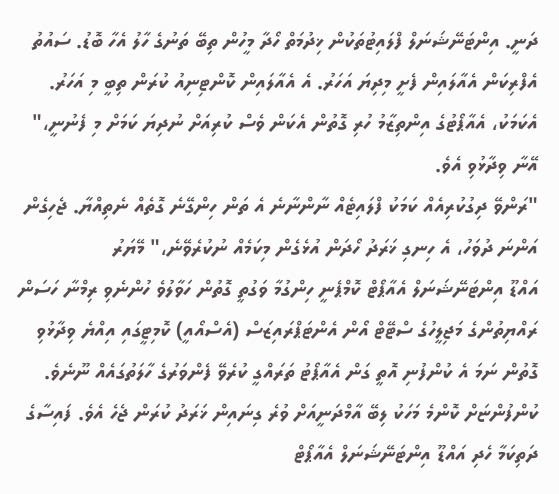ދަނީ. އިންޓަނޭޝަނަލް ފްލައިޓުތަކުން ޚިދުމަތް ހޯދާ މީހުން ތިބޭ ތަނުގެ ހާލު އެހާ ބޮޑު. ސައުތު އެފްރިކަން އެއާލައިން ފެށީ މިދިޔަ އަހަރު. އެ އެއާލައިން ކޮންޓިނިއު ކުރަން ތިބީ މި އަހަރު. އެކަމަކު، އެއާޕޯޓުގެ އިންތިޒާމު ހުރި ގޮތުން އެކަން ވެސް ކުރިއަށް ނުދިޔަ ކަމަށް މި ފެނުނީ،" އޭނާ ވިދާޅުވި އެވެ.
"ރަންވޭ ދިގުކުރިއެއް ކަމަކު ފްލައިޓެއް ނާންނާނެ އެ ތަން ހިންގޭނެ ގޮތެއް ނެތިއްޔާ. ޖެހިގެން އަންނަ ދުވަހު، އެ ހިނގި ޚަރަދު ހޯދަން އުޅެގެން މިކަމެއް ނުކުރެވޭނެ،" މޭޔަރު
އައްޑޫ އިންޓަނޭޝަނަލް އެއާޕޯޓް ކޮމްޕެނީ ހިންގުމާ ވަގުތީ ގޮތުން ހަވާލުވެ ހުންނެވި ރިމްނާ ހަސަން ރައްޔިތުންގެ މަޖިލީހުގެ ސްޓޭޓް އޯން އެންޓަޕްރައިޒަސް (އެސްއޯއީ) ކޮމިޓީގައި އިއްޔެ ވިދާޅުވި ގޮތުން ނަމަ އެ ކުންފުނި އޮތީ ގަން އެއާޕޯޓު ތަރައްގީ ކުރެވޭ ފެންވަރުގެ ހާލަތުގައެއް ނޫނެވެ. ކުންފުންޏަށް ކޮންމެ މަހަކު ލިބޭ އާމްދަނީއަށް ވުރެ ގިނައިން ޚަރަދު ކުރަން ޖެހެ އެވެ. ފައިސާގެ ދަތިކަމާ ހެދި އައްޑޫ އިންޓަނޭޝަނަލް އެއާޕޯޓް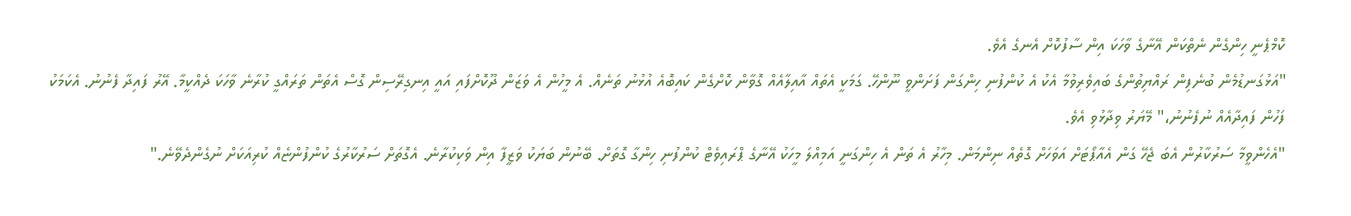ކޮމްޕެނީ ހިންގެން ނެތްކަން އޭނާގެ ވާހަކަ އިން ސާފުކޮށް އެނގެ އެވެ.
"އަޅުގަނޑުމެން ބުނެފިން ރައްޔިތުންގެ ބައިވެރިވުމާ އެކު އެ ކުންފުނި ހިންގަން ފަށަންވީ ނޫންހޭ. ގަމަކީ އެތައް އާއިލާއެއް ގޮވާން ކޮށްގެން ކައިބޮއެ އުޅުނު ތަނެއް. އެ މީހުން އެ ވަޒަން ދޫކޮށްފައި އައީ އިނގިރޭސިން ގޮސް އެތަން ތަރައްގީ ކުރާނެ ވާހަކަ ދެއްކީމާ. އޭރު ފައިދާ ފެނުނު. އެކަމަކު ފަހުން ފައިދާއެއް ނުފެނުނު،" މޭޔަރު ވިދާޅުވި އެވެ.
"އެހެންވީމާ ސަރުކާރުން އެބަ ޖެހޭ ގަން އެއާޕޯޓަށް އަވަހަށް ގޮތެއް ނިންމަން. މިހާރު އެ ތަން އެ ހިންގަނީ އަމިއްލަ މީހަކު އޭނާގެ ޕްރައިވެޓް ކުންފުނި ހިންގާ ގޮތަށް. ބޭނުން ބަޔަކު ވަޒީފާ އިން ވަކިކުރާނެ. އެގޮތަށް ސަރުކާރުގެ ކުންފުންޏެއް ކުރިއަކަށް ނުގެންދެވޭނެ."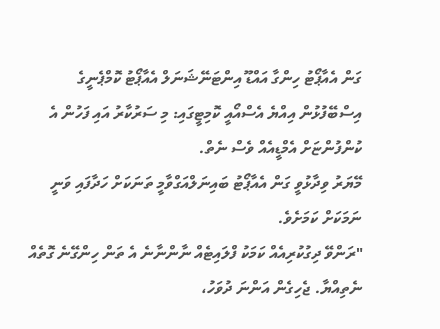ގަން އެއާޕޯޓު ހިންގާ އައްޑޫ އިންޓަނޭޝަނަލް އެއާޕޯޓު ކޮމްޕެނީގެ އިސްބޭފުޅުން އިއްޔެ އެސްއޯއީ ކޮމިޓީގައި: މި ސަރުކާރު އައި ފަހުން އެ ކުންފުންޏަށް އެމްޑީއެއް ވެސް ނެތް.
މޭޔަރު ވިދާޅުވީ ގަން އެއާޕޯޓު ބައިނަލްއަގްވާމީ ތަނަކަށް ހަދާފައި ވަނީ ނަމަކަށް ކަމަށެވެ.
"ރަންވޭ ދިގުކުރިއެއް ކަމަކު ފްލައިޓެއް ނާންނާނެ އެ ތަން ހިންގޭނެ ގޮތެއް ނެތިއްޔާ. ޖެހިގެން އަންނަ ދުވަހު،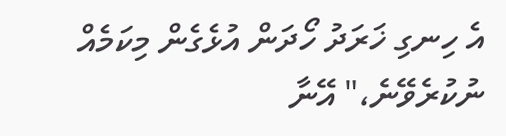އެ ހިނގި ޚަރަދު ހޯދަން އުޅެގެން މިކަމެއް ނުކުރެވޭނެ،" އޭނާ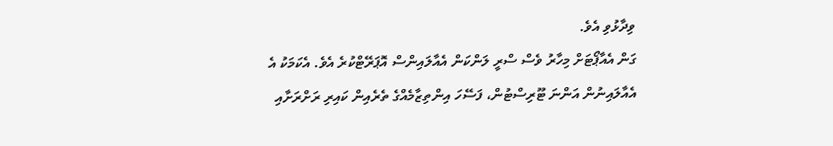ވިދާޅުވި އެވެ.
ގަން އެއާޕޯޓަށް މިހާރު ވެސް ސްރީ ލަންކަން އެއާލައިންސް އޮޕަރޭޓްކުރެ އެވެ. އެކަމަކު އެ އެއާލައިނުން އަންނަ ޓޫރިސްޓުން، ފަސޭހަ އިންތިޒާމެއްގެ ތެރެއިން ކައިރި ރަށްރަށާއި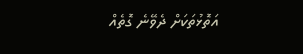އަތޮޅުތަކަށް ދެވޭނެ ގޮތެއް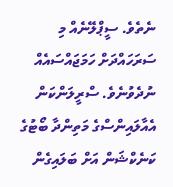ނެތެވެ. ސީޕްލޭނެއް މި ސަރަހައްދަށް ހަމަޖައްސައެއް ނުދެވުނެވެ. ސްރީލަންކަން އެއާލައިންސްގެ މަތިންދާ ބޯޓުގެ ކަނެކްޝަން އަށް ބަލައިގެން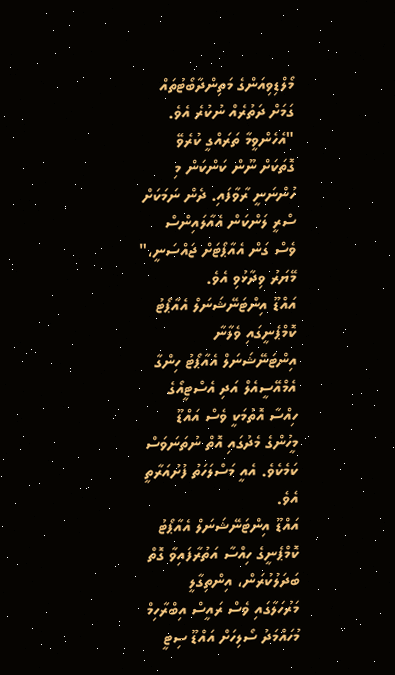މޯލްޑިވިއަންގެ މަތިންދާބޯޓުތައް ގަމަށް ދަތުރެއް ނުކުރެ އެވެ.
"އެހެންވީމާ ތަރައްގީ ކުރެވޭ ގޮތަކަށް ނޫން ކަންކަން މި ހުންނަނީ ރާވާފައި. ދެން ނަމަކަށް ސްރީ ލަންކަން އެއާލައިންސް ވެސް ގަން އެއާޕޯޓަށް ޖައްސަނީ،" މޭޔަރު ވިދާޅުވި އެވެ.
އައްޑޫ އިންޓަނޭޝަނަލް އެއާޕޯޓު ކޮމްޕެނީގައި ވެލާނާ އިންޓަނޭޝަނަލް އެއާޕޯޓު ހިންގާ އެމްއޭސީއެލް އަދި އެސްޓީއޯގެ ހިއްސާ އޮތުމަކީ ވެސް އައްޑޫ މީހުންގެ މެދުގައި އޮތް ނުތަނަވަސް ކަމެކެވެ. އެއީ މަސްލަހަތު ފުށުއަރާތީ އެވެ.
އައްޑޫ އިންޓަނޭޝަނަލް އެއާޕޯޓު ކޮމްޕެނީގެ ހިއްސާ އަތުރާފައިވާ ގޮތް ބަދަލުކުރަން، އިންތިގާލީ މަރުހަލާގައި ވެސް ރައީސް އިބްރާހިމް މުހައްމަދު ސޯލިހަށް އައްޑޫ ސިޓީ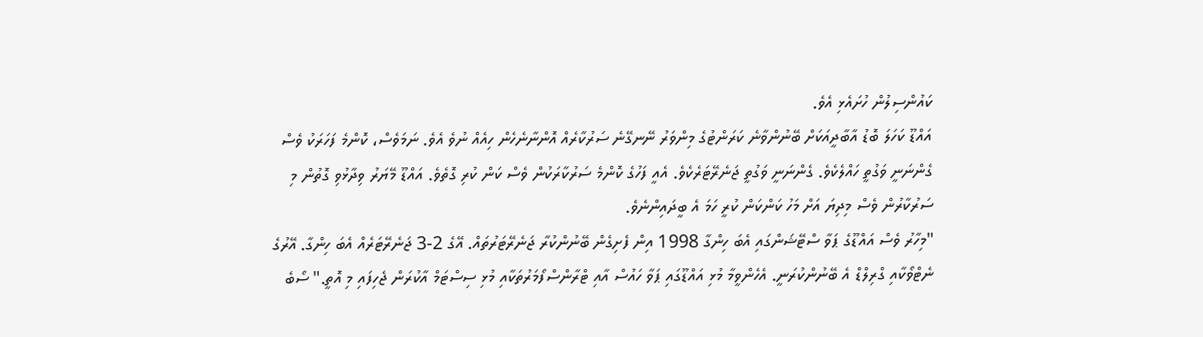ކައުންސިލުން ހުށައެޅި އެވެ.
އައްޑޫ ކަހަލަ ބޮޑު އާބާދީއަކަށް ބޭނުންވާނެ ކަރަންޓުގެ މިންވަރު ނޭނގޭނެ ސަރުކާރެއް އޮންނާނެހެން ހިއެއް ނުވެ އެވެ. ނަމަވެސް، ކޮންމެ ފަހަރަކު ވެސް ގެންނަނީ ވަގުތީ ހައްލެކެވެ. ގެންނަނީ ވަގުތީ ޖަނެރޭޓަރެކެވެ. އެއީ ފަހުގެ ކޮންމެ ސަރުކާރަކުން ވެސް ކަން ކުރި ގޮތެވެ. އައްޑޫ މޭޔަރު ވިދާޅުވި ގޮތުން މި ސަރުކާރުން ވެސް މިދިޔަ އަށް މަހު ކަންކަން ކުރީ ހަމަ އެ ބީދައިންނެވެ.
"މިހާރު ވެސް އައްޑޫގެ ޕަވާ ސްޓޭޝަންގައި އެބަ ހިންގާ 1998 އިން ފެށިގެން ބޭނުންކުރާ ޖަނެރޭޓަރުތައް. އޭގެ 2-3 ޖަނެރޭޓަރެއް އެބަ ހިންގާ. އޭރުގެ ނެޓްވޯކާއި ގްރިލްޑް އެ ބޭނުންކުރަނީ. އެހެންވީމާ މުޅި އައްޑޫގައި ޕަވާ ހައުސް އާއި ޓްރާންސްފޯމަރުތަކާއި މުޅި ސިސްޓަމް އާކުރަން ޖެހިފައި މި އޮތީ." ސޯބެ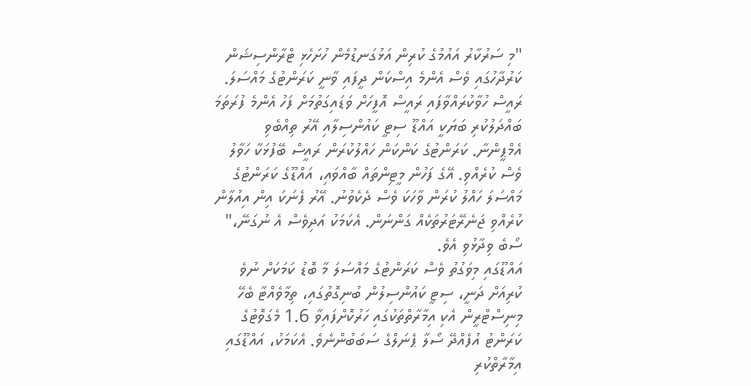"މި ސަރުކާރު އައުމުގެ ކުރިން އަޅުގަނޑުމެން ހުށަހެޅި ޓްރާންސިޝަން ކަރުދާހުގައި ވެސް އެންމެ އިސްކަން ދީފައި ވާނީ ކަރަންޓުގެ މައްސަލަ. ރައީސް ހުވާކުރައްވާފައި ރައީސް އޮފީހަށް ވަޑައިގަތުމަށް ފަހު އެންމެ ފުރަތަމަ ބައްދަލުކުރި ބަޔަކީ އައްޑޫ ސިޓީ ކައުންސިލާއި އޭރު ތިއްބެވި އެމްޕީންނާ. ކަރަންޓުގެ ކަންކަން ހައްލުކުރަން ރައީސް ބޭފުޅަކާ ހަވާލު ވެސް ކުރެއްވި. އޭގެ ފަހުން މީޓިންތައް ބާއްވައި، އައްޑޫގެ ކަރަންޓުގެ މައްސަލަ ހައްލު ކުރަން ވާހަކަ ވެސް ދެކެވުނު. އޭރު ފެނަކަ އިން އިއުލާން ކުރެއްވި ޖަނެރޭޓަރުތަކެއް ގަންނަން. އެކަމަކު އަދިވެސް އެ ނުގަނޭ،" ސޯބެ ވިދާޅުވި އެވެ.
އައްޑޫގައި މިވަގުތު ވެސް ކަރަންޓުގެ މައްސަލަ މާ ބޮޑު ކަމަކަށް ނުވެ ކުރިއަށް ދަނީ، ސިޓީ ކައުންސިލުން ބުނިގޮތުގައި، ތިމާވެއްޓާ ބެހޭ މިނިސްޓްރީން އެކި އިމާރާތްތަކުގައި ހަރުކޮށްފައިވާ 1.6 މެގަވޮޓުގެ ކަރަންޓު އުފެއްދޭ ސޯލާ ޕެނަލްގެ ސަބަބުންނެވެ. އެކަމަކު، އައްޑޫގައި އިމާރާތްކުރި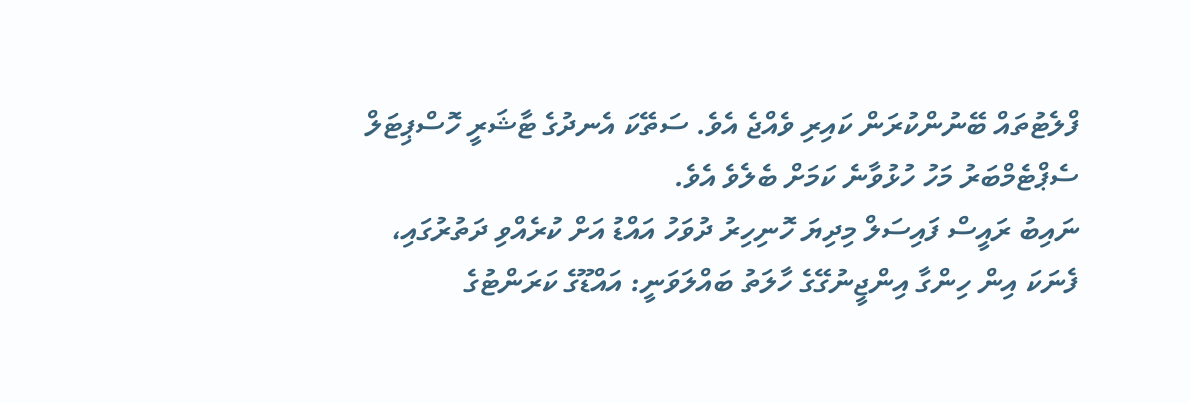ފްލެޓުތައް ބޭނުންކުރަން ކައިރި ވެއްޖެ އެވެ. ސަތޭކަ އެނދުގެ ޓާޝަރީ ހޮސްޕިޓަލް ސެޕްޓެމްބަރު މަހު ހުޅުވާނެ ކަމަށް ބެލެވެ އެވެ.
ނައިބު ރައީސް ފައިސަލް މިދިޔަ ހޮނިހިރު ދުވަހު އައްޑު އަށް ކުރެއްވި ދަތުރުގައި، ފެނަކަ އިން ހިންގާ އިންޖީނުގޭގެ ހާލަތު ބައްލަވަނީ: އައްޑޫގެ ކަރަންޓުގެ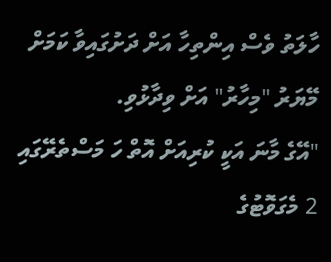ހާލަތު ވެސް އިންތިހާ އަށް ދަށުގައިވާ ކަމަށް މޭޔަރު "މިހާރު" އަށް ވިދާޅުވި.
"އޭގެ މާނަ އަކީ ކުރިއަށް އޮތް ހަ މަސްތެރޭގައި 2 މެގަވޮޓުގެ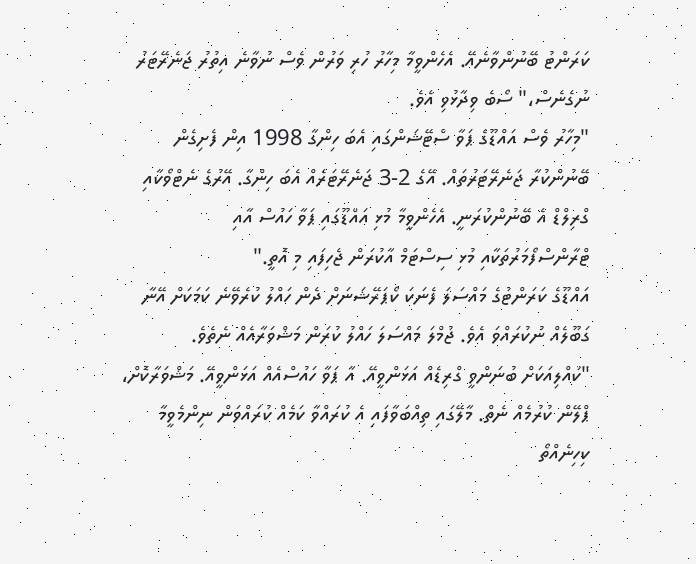ކަރަންޓު ބޭނުންވާނެއޭ. އެހެންވީމާ މިހާރު ހުރި ވަރުން ވެސް ނުވާނެ އިތުރު ޖަނެރޭޓަރު ނުގެނެސް،" ސޯބެ ވިދާޅުވި އެވެ.
"މިހާރު ވެސް އައްޑޫގެ ޕަވާ ސްޓޭޝަންގައި އެބަ ހިންގާ 1998 އިން ފެށިގެން ބޭނުންކުރާ ޖަނެރޭޓަރުތައް. އޭގެ 2-3 ޖަނެރޭޓަރެއް އެބަ ހިންގާ. އޭރުގެ ނެޓްވޯކާއި ގްރިލްޑް އެ ބޭނުންކުރަނީ. އެހެންވީމާ މުޅި އައްޑޫގައި ޕަވާ ހައުސް އާއި ޓްރާންސްފޯމަރުތަކާއި މުޅި ސިސްޓަމް އާކުރަން ޖެހިފައި މި އޮތީ."
އައްޑޫގެ ކަރަންޓުގެ މައްސަލަ ފެނަކަ ކޯޕަރޭޝަނަށް ދެން ހައްލު ކުރެވޭނެ ކަމަކަށް އޭނާ ގަބޫލެއް ނުކުރައްވަ އެވެ. ޖުމްލަ މައްސަލަ ހައްލު ކުރަން މަޝްވަރާއެއް ނެތެވެ.
"ކުއްލިއަކަށް ބުނަންވީ ގްރިޑެއް އަޅަންވީއޭ. އާ ޕަވާ ހައުސްއެއް އަޅަންވީއޭ. މަޝްވަރާކޮށް، ޕްލޭން ކުރުމެއް ނެތް. މާލޭގައި ތިއްބަވާފައި އެ ކުރައްވާ ކަމެއް ކުރައްވަން ނިންމެވީމާ ކިހިނެއްތޯ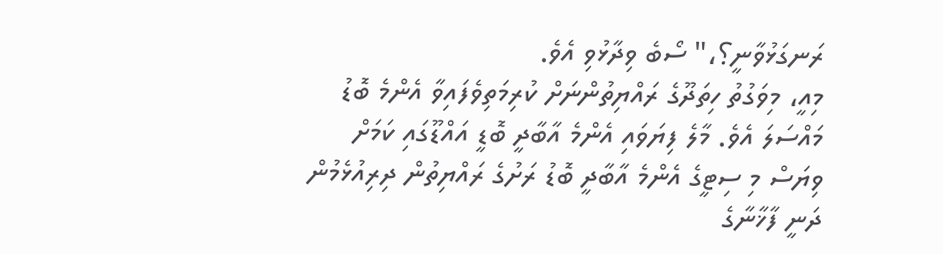ރަނގަޅުވާނީ؟،" ސޯބެ ވިދާޅުވި އެވެ.
މިއީ، މިވަގުތު ހިތަދޫގެ ރައްޔިތުންނަށް ކުރިމަތިވެފައިވާ އެންމެ ބޮޑު މައްސަލަ އެވެ. މާލެ ފިޔަވައި އެންމެ އާބާދީ ބޮޑީ އައްޑޫގައި ކަމަށް ވިޔަސް މި ސިޓީގެ އެންމެ އާބާދީ ބޮޑު ރަށުގެ ރައްޔިތުން ދިރިއުޅެމުން ދަނީ ފާޚާނާގެ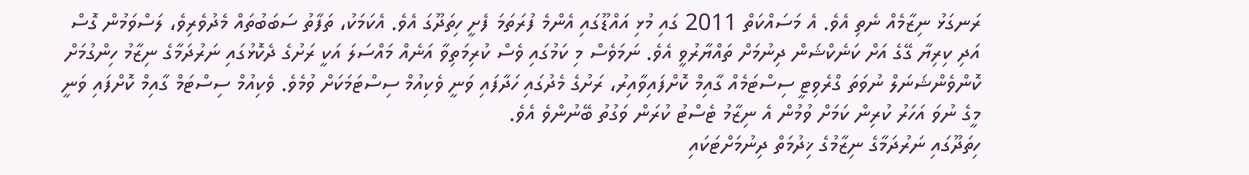ރަނގަޅު ނިޒާމެއް ނެތި އެވެ. އެ މަސައްކަތް 2011 ގައި މުޅި އައްޑޫގައި އެންމެ ފުރަތަމަ ފެށީ ހިތަދޫގަ އެވެ. އެކަމަކު، ތަފާތު ސަބަބުތައް މެދުވެރިވެ، ލަސްވަމުން ގޮސް އަދި ކިރިޔާ ގޭގެ އަށް ކަނެކްޝަން ދިނުމަށް ތައްޔާރުވީ އެވެ. ނަމަވެސް މި ކަމުގައި ވެސް ކުރިމަތިވާ އަނެއް މައްސަލަ އަކީ ރަށުގެ ދެކޮޅުގައި ނަރުދަމާގެ ނިޒާމު ހިންގުމަށް ކޮންވެންޝަނަލް ނުވަތަ ގްރެވިޓީ ސިސްޓަމެއް ގާއިމް ކޮށްފައިވާއިރު، ރަށުގެ މެދުގައި ހަދާފައި ވަނީ ވެކިއުމް ސިސްޓަމަކަށް ވުމެވެ. ވެކިއުމް ސިސްޓަމް ގާއިމް ކޮށްފައި ވަނީ މީގެ ނުވަ އަހަރު ކުރިން ކަމަށް ވުމުން އެ ނިޒާމު ޓެސްޓު ކުރަން ވަގުތު ބޭނުންވެ އެވެ.
ހިތަދޫގައި ނަރުދަމާގެ ނިޒާމުގެ ޚިދުމަތް ދިނުމަށްޓަކައި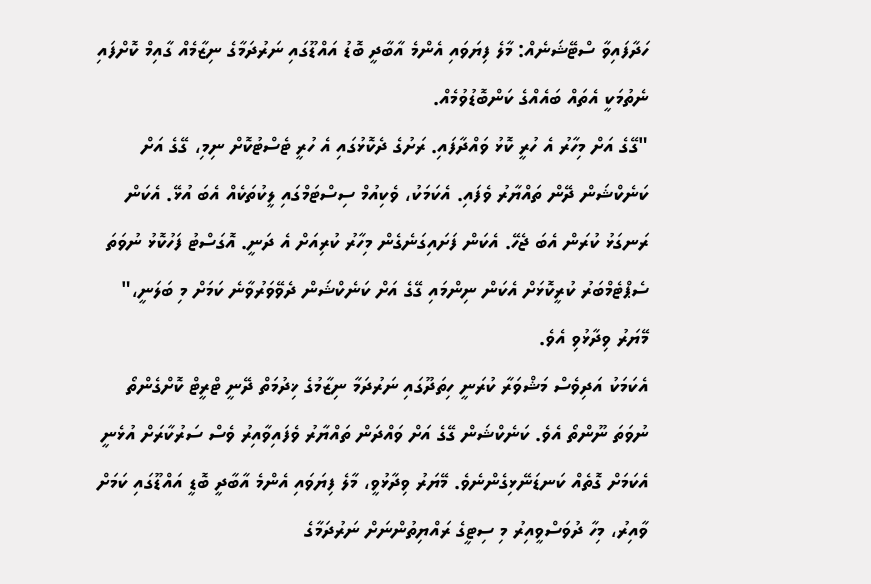ހަދާފައިވާ ސްޓޭޝަނެއް: މާލެ ފިޔަވައި އެންމެ އާބާދީ ބޮޑު އައްޑޫގައި ނަރުދަމާގެ ނިޒާމެއް ގާއިމް ކޮށްފައި ނެތުމަކީ އެތައް ބައެއްގެ ކަންބޮޑުވުމެއް.
"ގޭގެ އަށް މިހާރު އެ ހުރީ ކޮޅު ވައްދާފައި. ރަށުގެ ދެކޮޅުގައި އެ ހުރީ ޓެސްޓުކޮށް ނިމި، ގޭގެ އަށް ކަނެކްޝަން ދޭން ތައްޔާރު ވެފައި. އެކަމަކު، ވެކިއުމް ސިސްޓަމްގައި ލީކުތަކެއް އެބަ އުޅޭ. އެކަން ރަނގަޅު ކުރަން އެބަ ޖެހޭ. އެކަން ފަށައިގަނެގެން މިހާރު ކުރިއަށް އެ ދަނީ. އޮގަސްޓު ފަހުކޮޅު ނުވަތަ ސެޕްޓެމްބަރު ކުރީކޮޅަށް އެކަން ނިންމައި ގޭގެ އަށް ކަނެކްޝަން ދެވޭވަރުވާނެ ކަމަށް މި ބަލަނީ،" މޭޔަރު ވިދާޅުވި އެވެ.
އެކަމަކު އަދިވެސް މަޝްވަރާ ކުރަނީ ހިތަދޫގައި ނަރުދަމާ ނިޒާމުގެ ޚިދުމަތް ދޭނީ ޓްރީޓް ކޮށްގެންތޯ ނުވަތަ ނޫންތޯ އެވެ. ކަނެކްޝަން ގޭގެ އަށް ވައްދަން ތައްޔާރު ވެފައިވާއިރު ވެސް ސަރުކާރަށް އުޅެނީ އެކަމަށް ގޮތެއް ކަނޑަނޭޅިގެންނެވެ. މޭޔަރު ވިދާޅުވީ، މާލެ ފިޔަވައި އެންމެ އާބާދީ ބޮޑީ އައްޑޫގައި ކަމަށް ވާއިރު، މިހާ ދުވަސްވީއިރު މި ސިޓީގެ ރައްޔިތުންނަށް ނަރުދަމާގެ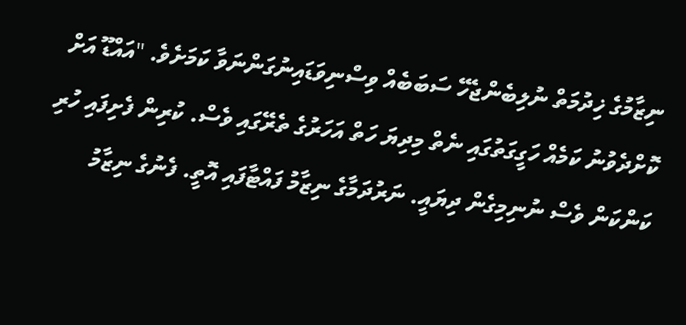ނިޒާމުގެ ޚިދުމަތް ނުލިބެންޖެހޭ ސަބަބެއް ވިސްނިވަޑައިނުގަންނަވާ ކަމަށެވެ. "އައްޑޫ އަށް ކޮށްދެވުނު ކަމެއް ހަގީގަތުގައި ނެތް މިދިޔަ ހަތް އަހަރުގެ ތެރޭގައި ވެސް. ކުރިން ފެށިފައި ހުރި ކަންކަން ވެސް ނުނިމިގެން ދިޔައީ. ނަރުދަމާގެ ނިޒާމު ފައްޓާފައި އޮތީ. ފެނުގެ ނިޒާމު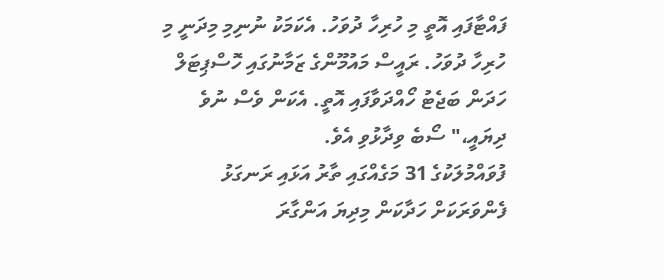ފައްޓާފައި އޮތީ މި ހުރިހާ ދުވަހު. އެކަމަކު ނުނިމި މިދަނީ މި ހުރިހާ ދުވަހު. ރައީސް މައުމޫންގެ ޒަމާނުގައި ހޮސްޕިޓަލް ހަދަން ބަޖެޓު ހޯއްދަވާފައި އޮތީ. އެކަން ވެސް ނުވެ ދިޔައީ،" ސޯބެ ވިދާޅުވި އެވެ.
ފުވައްމުލަކުގެ 31 މަގެއްގައި ތާރު އަޅައި ރަނގަޅު ފެންވަރަކަށް ހަދާކަން މިދިޔަ އަންގާރަ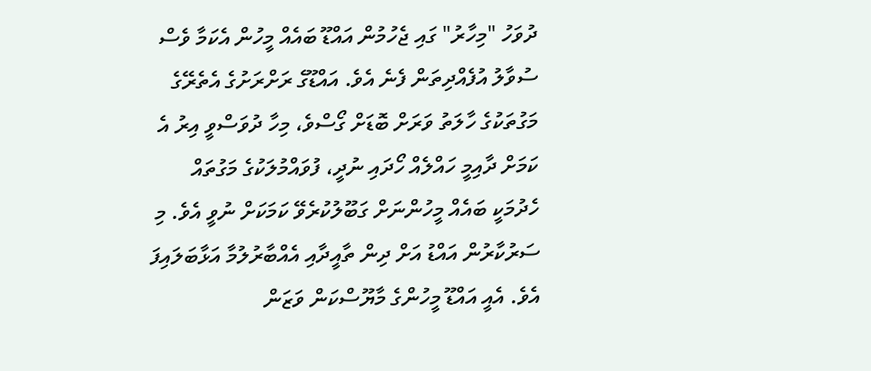ދުވަހު "މިހާރު" ގައި ޖެހުމުން އައްޑޫ ބައެއް މީހުން އެކަމާ ވެސް ސުވާލު އުފެއްދިތަން ފެނެ އެވެ. އައްޑޫގެ ރަށްރަށުގެ އެތެރޭގެ މަގުތަކުގެ ހާލަތު ވަރަށް ބޮޑަށް ގޯސްވެ، މިހާ ދުވަސްވީ އިރު އެ ކަމަށް ދާއިމީ ހައްލެއް ހޯދައި ނުދީ، ފުވައްމުލަކުގެ މަގުތައް ހެދުމަކީ ބައެއް މީހުންނަށް ގަބޫލުކުރެވޭ ކަމަކަށް ނުވީ އެވެ. މި ސަރުކާރުން އައްޑު އަށް ދިން ތާއީދާއި އެއްބާރުލުމާ އަޅާބަލައިފަ އެވެ. އެއީ އައްޑޫ މީހުންގެ މާޔޫސްކަން ވަޒަން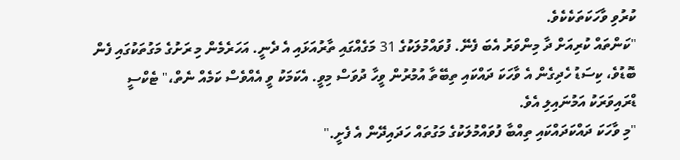ކުރުވި ވާހަކަތަކެކެވެ.
"ކަންތައް ކުރިއަށް ދާ މިންވަރު އެބަ ފެނޭ. ފުވައްމުލަކުގެ 31 މަގެއްގައި ތާރުއަޅައި އެ ދެނީ. އަހަރެމެން މި ރަށުގެ މަގުތަކުގައި ފެން ބޮޑުވެ، ކިސަޑު ހެދިގެން އެ ވާހަކަ ދައްކައި ތިބޭތާ އުމުރުން ވީހާ ދުވަސް މިވީ. އެކަމަކު ވީ އެއްވެސް ކަމެއް ނެތް،" ޓެކްސީ ޑްރައިވަރަކު އަމުނައިލި އެވެ.
"މި ވާހަކަ ދައްކަދައްކައި ތިއްބާ ފުވައްމުލަކުގެ މަގުތައް ހަދައިދޭން އެ ފެށީ."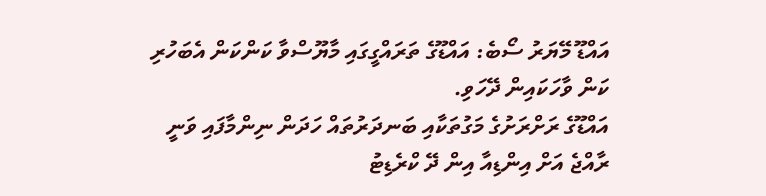އައްޑޫ މޭޔަރު ސޯބެ: އައްޑޫގެ ތަރައްގީގައި މާޔޫސްވާ ކަންކަން އެބަހުރި ކަން ވާހަކައިން ދޭހަވި.
އައްޑޫގެ ރަށްރަށުގެ މަގުތަކާއި ބަނދަރުތައް ހަދަން ނިންމާފައި ވަނީ ރާއްޖެ އަށް އިންޑިއާ އިން ދޭ ކްރެޑިޓު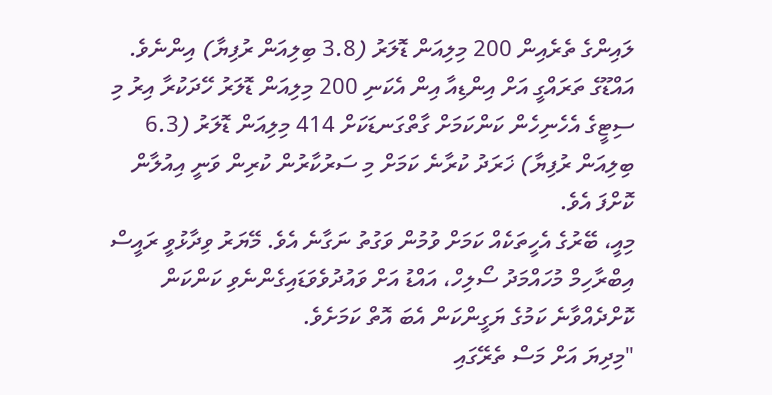ލައިންގެ ތެރެއިން 200 މިލިއަން ޑޮލަރު (3.8 ބިލިއަން ރުފިޔާ) އިންނެވެ. އައްޑޫގެ ތަރައްގީ އަށް އިންޑިއާ އިން އެކަނި 200 މިލިއަން ޑޮލަރު ހޭދަކުރާ އިރު މި ސިޓީގެ އެހެނިހެން ކަންކަމަށް ގާތްގަނޑަކަށް 414 މިލިއަން ޑޮލަރު (6.3 ބިލިއަން ރުފިޔާ) ޚަރަދު ކުރާނެ ކަމަށް މި ސަރުކާރުން ކުރިން ވަނީ އިއުލާން ކޮށްފަ އެވެ.
މިއީ، ބޭރުގެ އެހީތަކެއް ކަމަށް ވުމުން ވަގުތު ނަގާނެ އެވެ. މޭޔަރު ވިދާޅުވީ ރައީސް އިބްރާހިމް މުހައްމަދު ސޯލިހް، އައްޑު އަށް ވައުދުވެވަޑައިގެންނެވި ކަންކަން ކޮށްދެއްވާނެ ކަމުގެ ޔަގީންކަން އެބަ އޮތް ކަމަށެވެ.
"މިދިޔަ އަށް މަސް ތެރޭގައި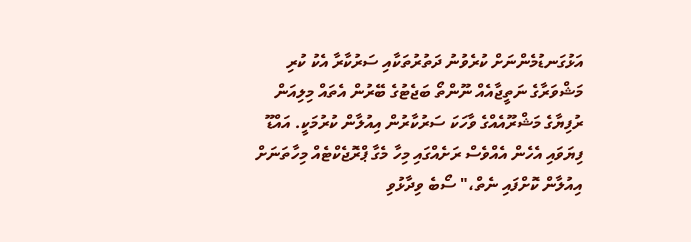އަޅުގަނޑުމެންނަށް ކުރެވުނު ދަތުރުތަކާއި ސަރުކާރާ އެކު ކުރި މަޝްވަރާގެ ނަތީޖާއެއް ނޫންތޯ ބަޖެޓުގެ ބޭރުން އެތައް މިލިއަން ރުފިޔާގެ މަޝްރޫއެއްގެ ވާހަކަ ސަރުކާރުން އިއުލާން ކުރުމަކީ. އައްޑޫ ފިޔަވައި އެހެން އެއްވެސް ރަށެއްގައި މިހާ މެގާ ޕްރޮޖެކްޓެއް މިހާތަނަށް އިއުލާން ކޮށްފައި ނެތް،" ސޯބެ ވިދާޅުވި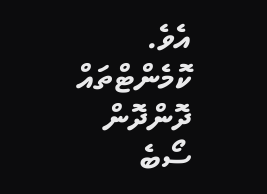އެވެ.
ކޮމެންޓްތައް
ދޮންދޮން
ސޯބެ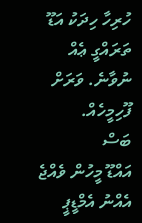ހުރިހާ ހިދަކު އަޑޫ ތަރައްގީ ޢެއް ނުވާނެ. ވަރަށް ފޫހިމީހެއް.
ބަސް
އައްޑޫ މީހުން ވެއްޖެ އެއްނު އެމްޑީޕީ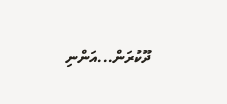ދޫކުރަން...އަންނި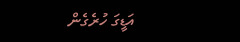އަޑީގަ ހުރެގެން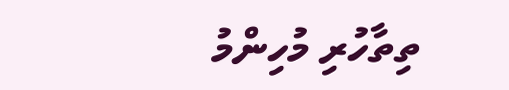ތިތާހުރި މުހިންމު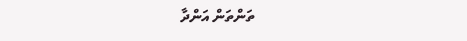ތަންތަން އަންދާ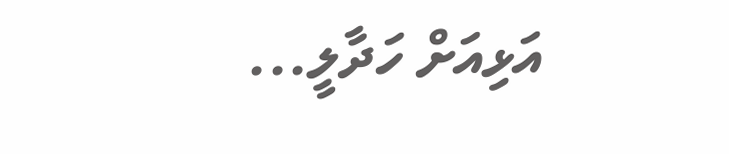އަޅިއަށް ހަދާލީ...